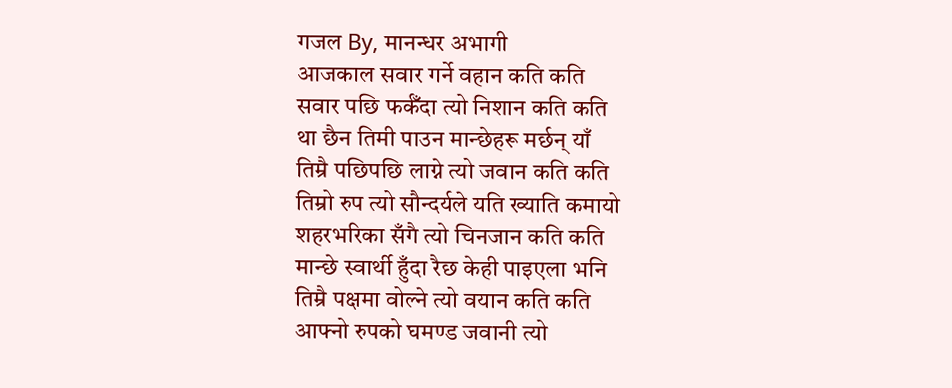गजल By, मानन्धर अभागी
आजकाल सवार गर्ने वहान कति कति
सवार पछि फर्कँदा त्यो निशान कति कति
था छैन तिमी पाउन मान्छेहरू मर्छन् याँ
तिम्रै पछिपछि लाग्ने त्यो जवान कति कति
तिम्रो रुप त्यो सौन्दर्यले यति ख्याति कमायो
शहरभरिका सँगै त्यो चिनजान कति कति
मान्छे स्वार्थी हुँदा रैछ केही पाइएला भनि
तिम्रै पक्षमा वोल्ने त्यो वयान कति कति
आफ्नो रुपको घमण्ड जवानी त्यो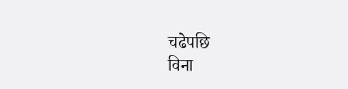चढेपछि
विना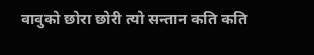वावुको छोरा छोरी त्यो सन्तान कति कति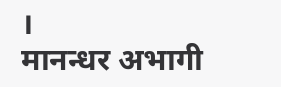।
मानन्धर अभागी